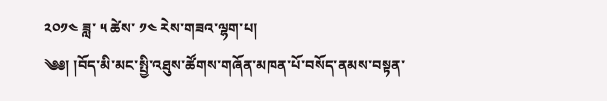༢༠༡༤ ཟླ་ ༥ ཚེས་ ༡༤ རེས་གཟའ་ལྷག་པ།
༄༅། །བོད་མི་མང་སྤྱི་འཐུས་ཚོགས་གཞོན་མཁན་པོ་བསོད་ནམས་བསྟན་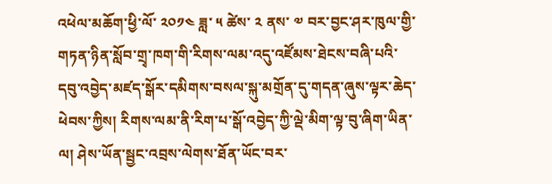འཕེལ་མཆོག་ཕྱི་ལོ་ ༢༠༡༤ ཟླ་ ༥ ཚེས་ ༢ ནས་ ༧ བར་བྱང་ཤར་ཁུལ་གྱི་གཏན་ཉིན་སློབ་གྲྭ་ཁག་གི་རིགས་ལམ་འདུ་འཛོམས་ཐེངས་བཞི་པའི་དབུ་འབྱེད་མཛད་སྒོར་དམིགས་བསལ་སྐུ་མགྲོན་དུ་གདན་ཞུས་ལྟར་ཆེད་ཕེབས་ཀྱིས། རིགས་ལམ་ནི་རིག་པ་སྒོ་འབྱེད་ཀྱི་ལྡེ་མིག་ལྟ་བུ་ཞིག་ཡིན་ལ། ཤེས་ཡོན་སྦྱང་འབྲས་ལེགས་ཐོན་ཡོང་བར་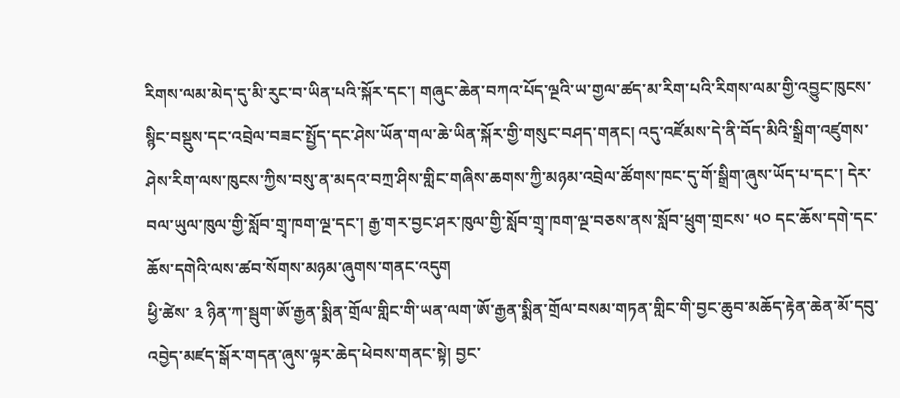རིགས་ལམ་མེད་དུ་མི་རུང་བ་ཡིན་པའི་སྐོར་དང་། གཞུང་ཆེན་བཀའ་པོད་ལྔའི་ཡ་གྱལ་ཚད་མ་རིག་པའི་རིགས་ལམ་གྱི་འབྱུང་ཁུངས་སྙིང་བསྡུས་དང་འབྲེལ་བཟང་སྤྱོད་དང་ཤེས་ཡོན་གལ་ཆེ་ཡིན་སྐོར་གྱི་གསུང་བཤད་གནང། འདུ་འཛོམས་དེ་ནི་བོད་མིའི་སྒྲིག་འཛུགས་ཤེས་རིག་ལས་ཁུངས་ཀྱིས་བསུ་ན་མདའ་བཀྲ་ཤིས་གླིང་གཞིས་ཆགས་ཀྱི་མཉམ་འབྲེལ་ཚོགས་ཁང་དུ་གོ་སྒྲིག་ཞུས་ཡོད་པ་དང་། དེར་བལ་ཡུལ་ཁུལ་གྱི་སློབ་གྲྭ་ཁག་ལྔ་དང་། རྒྱ་གར་བྱང་ཤར་ཁུལ་གྱི་སློབ་གྲྭ་ཁག་ལྔ་བཅས་ནས་སློབ་ཕྲུག་གྲངས་ ༥༠ དང་ཆོས་དགེ་དང་ཆོས་དགེའི་ལས་ཚབ་སོགས་མཉམ་ཞུགས་གནང་འདུག
ཕྱི་ཚེས་ ༣ ཉིན་ཀ་སྦུག་ཨོ་རྒྱན་སྨིན་གྲོལ་གླིང་གི་ཡན་ལག་ཨོ་རྒྱན་སྨིན་གྲོལ་བསམ་གཏན་གླིང་གི་བྱང་ཆུབ་མཆོད་རྟེན་ཆེན་མོ་དབུ་འབྱེད་མཛད་སྒོར་གདན་ཞུས་ལྟར་ཆེད་ཕེབས་གནང་སྟེ། བྱང་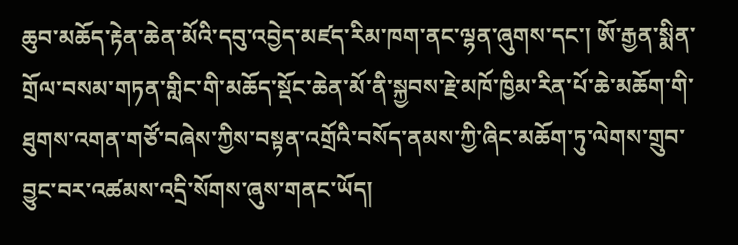ཆུབ་མཆོད་རྟེན་ཆེན་མོའི་དབུ་འབྱེད་མཛད་རིམ་ཁག་ནང་ལྷན་ཞུགས་དང་། ཨོ་རྒྱན་སྨིན་གྲོལ་བསམ་གཏན་གླིང་གི་མཆོད་སྡོང་ཆེན་མོ་ནི་སྐྱབས་རྗེ་མཁོ་ཁྱིམ་རིན་པོ་ཆེ་མཆོག་གི་ཐུགས་འགན་གཙོ་བཞེས་ཀྱིས་བསྟན་འགྲོའི་བསོད་ནམས་ཀྱི་ཞིང་མཆོག་ཏུ་ལེགས་གྲུབ་བྱུང་བར་འཚམས་འདྲི་སོགས་ཞུས་གནང་ཡོད།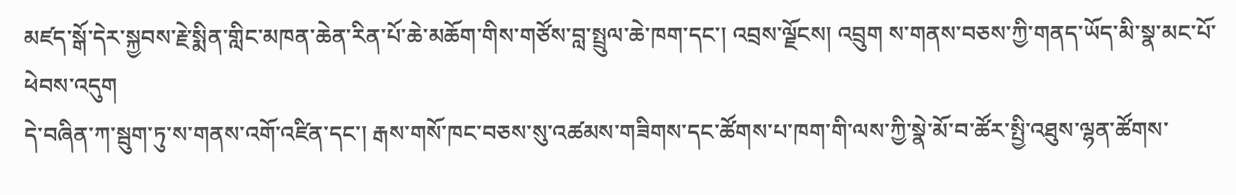མཛད་སྒོ་དེར་སྐྱབས་རྗེ་སྨིན་གླིང་མཁན་ཆེན་རིན་པོ་ཆེ་མཆོག་གིས་གཙོས་བླ་སྤྲུལ་ཆེ་ཁག་དང་། འབྲས་ལྗོངས། འབྲུག ས་གནས་བཅས་ཀྱི་གནད་ཡོད་མི་སྣ་མང་པོ་ཕེབས་འདུག
དེ་བཞིན་ཀ་སྦུག་ཏུ་ས་གནས་འགོ་འཛིན་དང་། རྒས་གསོ་ཁང་བཅས་སུ་འཚམས་གཟིགས་དང་ཚོགས་པ་ཁག་གི་ལས་ཀྱི་སྣེ་མོ་བ་ཚོར་སྤྱི་འཐུས་ལྷན་ཚོགས་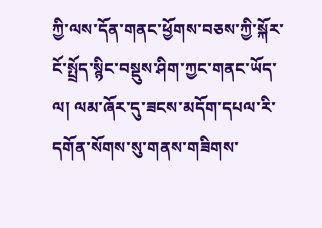ཀྱི་ལས་དོན་གནང་ཕྱོགས་བཅས་ཀྱི་སྐོར་ངོ་སྤྲོད་སྙིང་བསྡུས་ཤིག་ཀྱང་གནང་ཡོད་ལ། ལམ་ཞོར་དུ་ཟངས་མདོག་དཔལ་རི་དགོན་སོགས་སུ་གནས་གཟིགས་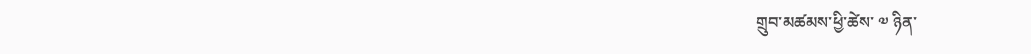གྲུབ་མཚམས་ཕྱི་ཚེས་ ༧ ཉིན་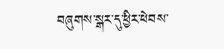བཞུགས་སྒར་དུ་ཕྱིར་ཕེབས་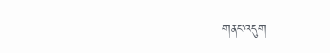གནང་འདུག